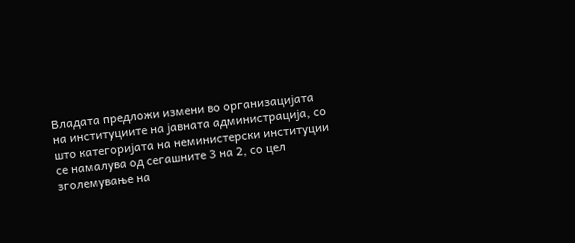Владата предложи измени во организацијата на институциите на јавната администрација, со што категоријата на неминистерски институции се намалува од сегашните 3 на 2, со цел зголемување на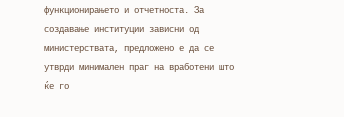функционирањето и отчетноста. За создавање институции зависни од министерствата, предложено е да се утврди минимален праг на вработени што ќе го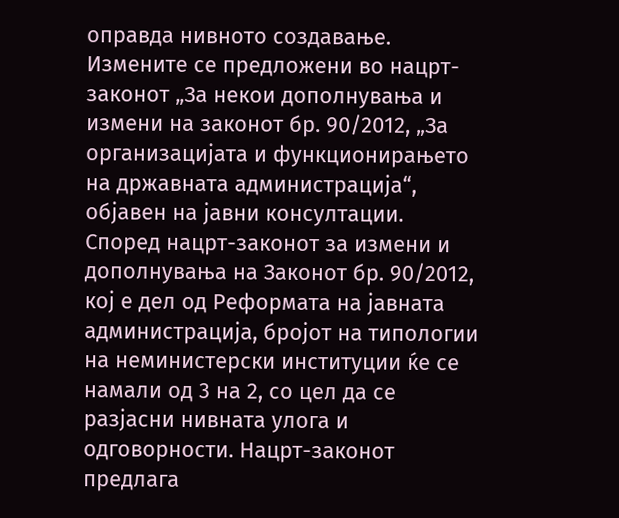оправда нивното создавање.
Измените се предложени во нацрт-законот „За некои дополнувања и измени на законот бр. 90/2012, „За организацијата и функционирањето на државната администрација“, објавен на јавни консултации.
Според нацрт-законот за измени и дополнувања на Законот бр. 90/2012, кој е дел од Реформата на јавната администрација, бројот на типологии на неминистерски институции ќе се намали од 3 на 2, со цел да се разјасни нивната улога и одговорности. Нацрт-законот предлага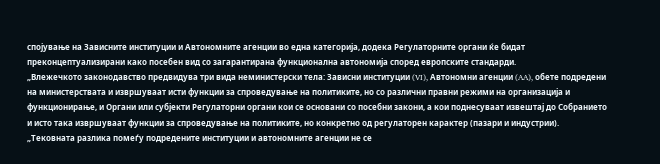спојување на Зависните институции и Автономните агенции во една категорија, додека Регулаторните органи ќе бидат преконцептуализирани како посебен вид со загарантирана функционална автономија според европските стандарди.
„Влежечкото законодавство предвидува три вида неминистерски тела: Зависни институции (VI), Автономни агенции (AA), обете подредени на министерствата и извршуваат исти функции за спроведување на политиките, но со различни правни режими на организација и функционирање, и Органи или субјекти Регулаторни органи кои се основани со посебни закони, а кои поднесуваат извештај до Собранието и исто така извршуваат функции за спроведување на политиките, но конкретно од регулаторен карактер (пазари и индустрии).
„Тековната разлика помеѓу подредените институции и автономните агенции не се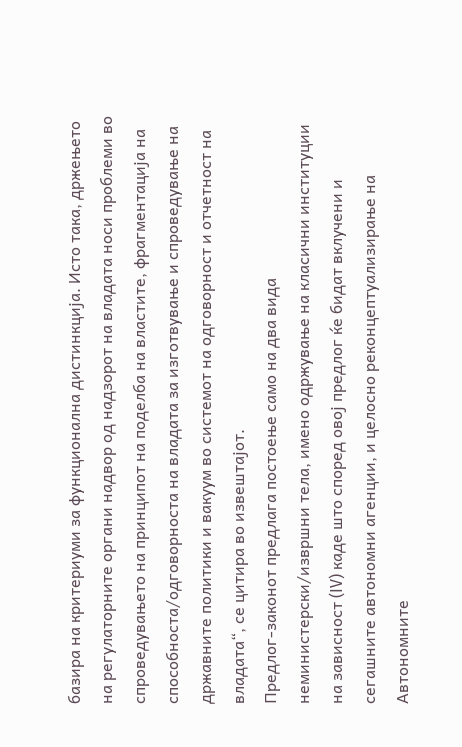базира на критериуми за функционална дистинкција. Исто така, држењето на регулаторните органи надвор од надзорот на владата носи проблеми во спроведувањето на принципот на поделба на властите, фрагментација на способноста/одговорноста на владата за изготвување и спроведување на државните политики и вакуум во системот на одговорност и отчетност на владата“, се цитира во извештајот.
Предлог-законот предлага постоење само на два вида неминистерски/извршни тела, имено одржување на класични институции на зависност (IV) каде што според овој предлог ќе бидат вклучени и сегашните автономни агенции, и целосно реконцептуализирање на Автономните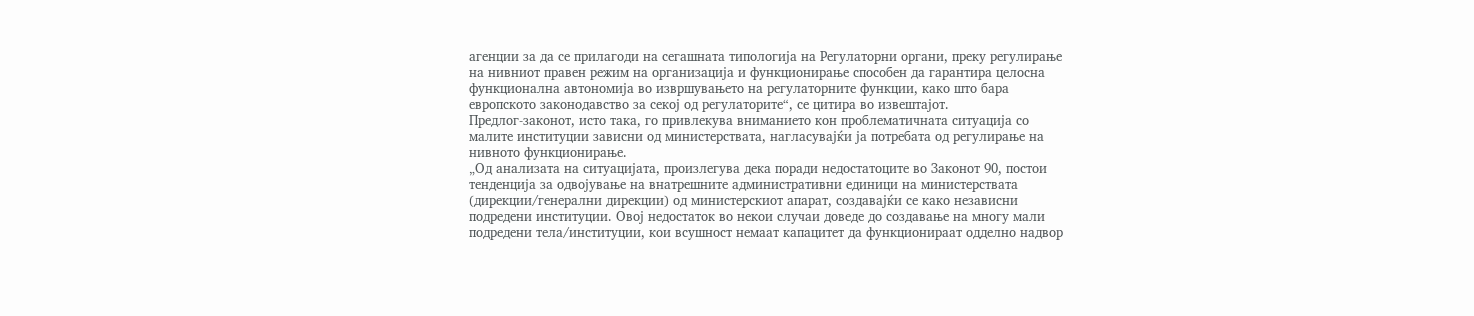агенции за да се прилагоди на сегашната типологија на Регулаторни органи, преку регулирање на нивниот правен режим на организација и функционирање способен да гарантира целосна функционална автономија во извршувањето на регулаторните функции, како што бара европското законодавство за секој од регулаторите“, се цитира во извештајот.
Предлог-законот, исто така, го привлекува вниманието кон проблематичната ситуација со малите институции зависни од министерствата, нагласувајќи ја потребата од регулирање на нивното функционирање.
„Од анализата на ситуацијата, произлегува дека поради недостатоците во Законот 90, постои тенденција за одвојување на внатрешните административни единици на министерствата (дирекции/генерални дирекции) од министерскиот апарат, создавајќи се како независни подредени институции. Овој недостаток во некои случаи доведе до создавање на многу мали подредени тела/институции, кои всушност немаат капацитет да функционираат одделно надвор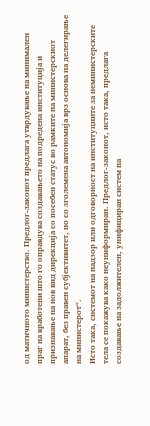од матичното министерство. Предлог-законот предлага утврдување на минимален праг на вработени што го оправдува создавањето на подредена институција и признавање на нов вид дирекција со посебен статус во рамките на министерскиот апарат, без правен субјективитет, но со зголемена автономија врз основа на делегирање на министерот“.
Исто така, системот на надзор или одговорност на институциите за неминистерските тела се покажува како неуниформиран. Предлог-законот, исто така, предлага создавање на задолжителен, унифициран систем на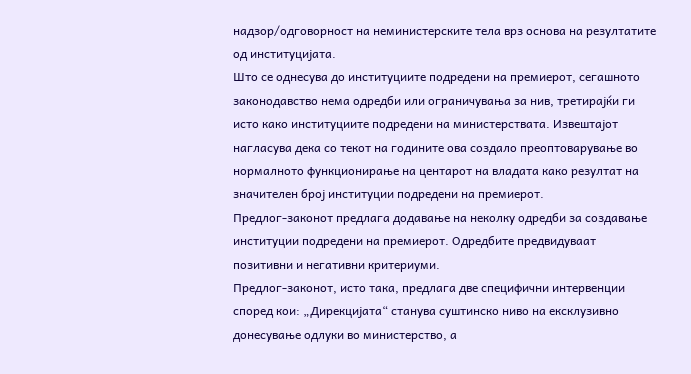надзор/одговорност на неминистерските тела врз основа на резултатите од институцијата.
Што се однесува до институциите подредени на премиерот, сегашното законодавство нема одредби или ограничувања за нив, третирајќи ги исто како институциите подредени на министерствата. Извештајот нагласува дека со текот на годините ова создало преоптоварување во нормалното функционирање на центарот на владата како резултат на значителен број институции подредени на премиерот.
Предлог-законот предлага додавање на неколку одредби за создавање институции подредени на премиерот. Одредбите предвидуваат позитивни и негативни критериуми.
Предлог-законот, исто така, предлага две специфични интервенции според кои: „Дирекцијата“ станува суштинско ниво на ексклузивно донесување одлуки во министерство, а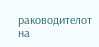раководителот на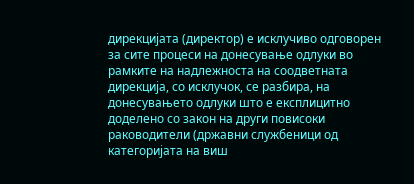дирекцијата (директор) е исклучиво одговорен за сите процеси на донесување одлуки во рамките на надлежноста на соодветната дирекција, со исклучок, се разбира, на донесувањето одлуки што е експлицитно доделено со закон на други повисоки раководители (државни службеници од категоријата на виш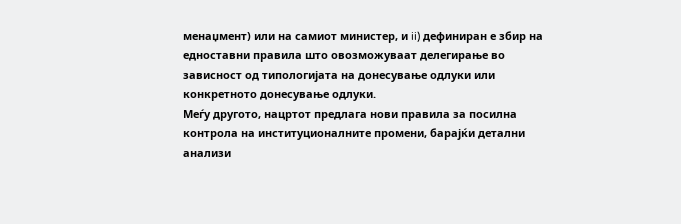менаџмент) или на самиот министер, и ii) дефиниран е збир на едноставни правила што овозможуваат делегирање во зависност од типологијата на донесување одлуки или конкретното донесување одлуки.
Меѓу другото, нацртот предлага нови правила за посилна контрола на институционалните промени, барајќи детални анализи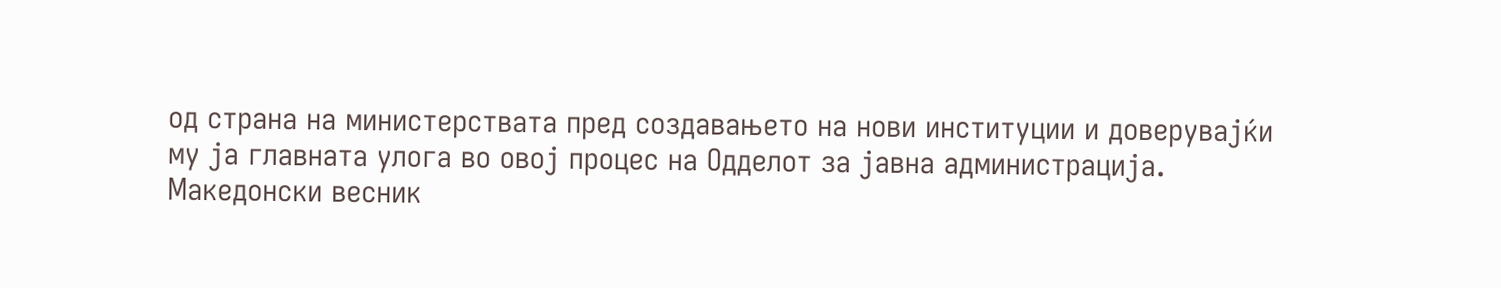од страна на министерствата пред создавањето на нови институции и доверувајќи му ја главната улога во овој процес на Одделот за јавна администрација.
Македонски весник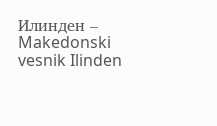Илинден – Makedonski vesnik Ilinden